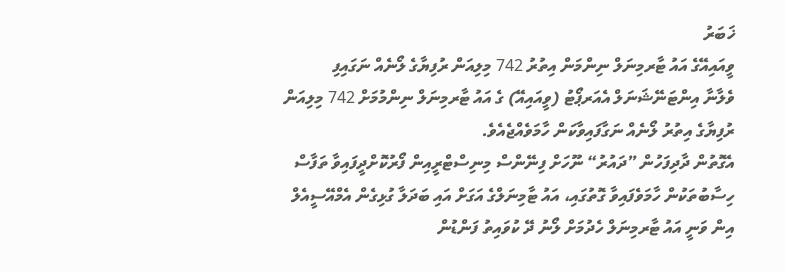ޚަބަރު
ވީއައިއޭގެ އައު ޓާރމިނަލް ނިންމަން އިތުރު 742 މިލިއަން ރުފިޔާގެ ލޯނެއް ނަގައިފި
ވެލާނާ އިންޓަނޭޝަނަލް އެއަރޕޯޓު (ވީއައިއޭ) ގެ އައު ޓާރމިނަލް ނިންމުމަށް 742 މިލިއަން ރުފިޔާގެ އިތުރު ލޯނެއް ނަގާފައިވާކަން ހާމަވެއްޖެއެވެ.
އެގޮތުން ދާދިފަހުން ”ދައުރު“ ނޫހަށް ފިނޭންސް މިނިސްޓްރީއިން ފޯރުކޮށްދީފައިވާ ތަފާސް ހިސާބުތަކުން ހާމަވެފައިވާ ގޮތުގައި، އައު ޓާމިނަލްގެ އަގަށް އައި ބަދަލާ ގުޅިގެން އެމްއޭސީއެލް އިން ވަނީ އައު ޓާރމިނަލް ހެދުމަށް ލޯނު ދޭ ކުވައިތު ފަންޑުން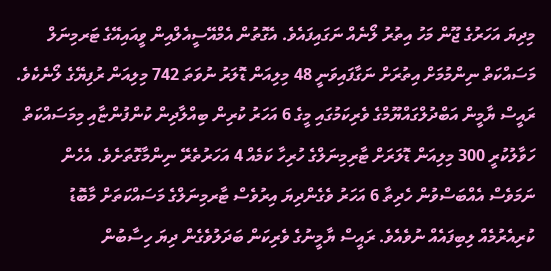މިދިޔަ އަހަރުގެ ޖޫން މަހު އިތުރު ލޯނެއް ނަގައިފައެވެ. އެގޮތުން އެމްއޭސީއެލްއިން ވީއައިއޭގެ ޓަރމިނަލް މަސައްކަތް ނިންމުމަށް އިތުރަށް ނަގާފައިވަނީ 48 މިލިއަން ޑޮލަރު ނުވަތަ 742 މިލިއަން ރުފިޔޭގެ ލޯނެކެވެ.
ރައީސް ޔާމީން އަބްދުލްގައްޔޫމްގެ ވެރިކަމުގައި މީގެ 6 އަހަރު ކުރިން ބިއްލާދިން ކުންފުންޏާއި މިމަސައްކަތް ހަވާލުކުރީ 300 މިލިއަން ޑޮލަރަށް ޓާރިމިނަލްގެ ހުރިހާ ކަމެއް 4 އަހަރުތެރޭ ނިންމާގޮތަށެވެ. އެހެން ނަމަވެސް އެއްބަސްވުން ހެދިތާ 6 އަހަރު ވެގެންދިޔަ އިރުވެސް ޓާރމިނަލްގެ މަސައްކަތަށް މާބޮޑު ކުރިއެރުމެއް ލިބިފައެއް ނުވެއެވެ. ރައީސް ޔާމީނުގެ ވެރިކަން ބަދަލުވެގެން ދިޔަ ހިސާބުން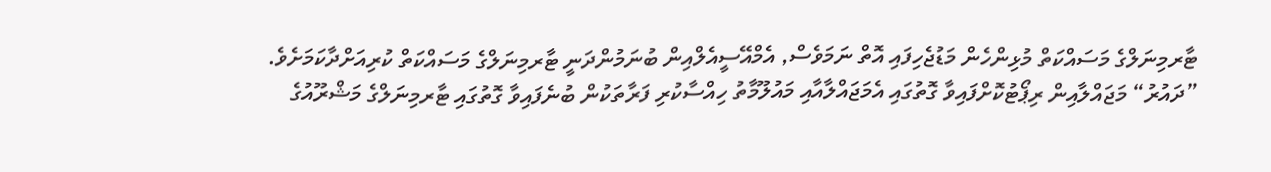ޓާރމިނަލްގެ މަސައްކަތް މުޅިންހެން މަޑުޖެހިފައި އޮތް ނަމަވެސް, އެމްއޭސީއެލްއިން ބުނަމުންދަނީ ޓާރމިނަލްގެ މަސައްކަތް ކުރިއަށްދާކަމަށެވެ.
”ދައުރު“ މަޖައްލާއިން ރިޕޯޓުކޮށްފައިވާ ގޮތުގައި އެމަޖައްލާއާއި މައުލޫމާތު ހިއްސާކުރި ފަރާތަކުން ބުނެފައިވާ ގޮތުގައި ޓާރމިނަލްގެ މަޝްރޫއުގެ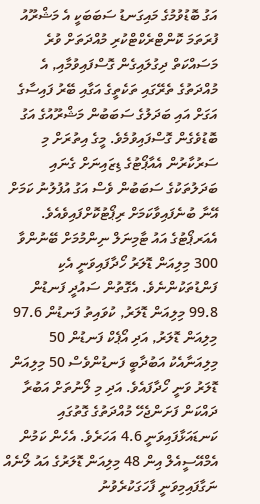އަގު ބޮޑުވުމުގެ މައިގަނޑު ސަބަބަކީ އެ މަޝްރޫއު ފުރަތަމަ ކޮންޓްރެކްޓްކުރި މުއްދަތަށް ވުރެ މަސައްކަތް ދިގުލައިގެން ގޮސްފައިވުމާއި, އެ މުއްދަތުގެ ތެރޭގައި ތަކެތީގެ އަގާއި ބޭރު ފައިސާގެ އަގަށް އައި ބަދަލުގެ ސަބަބުން މަޝްރޫއުގެ އަގު ބޮޑުވެގެން ގޮސްފައިވުމެވެ. މީގެ އިތުރަށް މި ސަރުކާރުން އެއާޕޯޓުގެ ޑިޒައިނަށް ގެނައި ބަދަލުތަކުގެ ސަބަބުން ވެސް އަގު އުފުލުނު ކަމަށް އޭނާ ބުނެފައިވާކަމަށް ރިޕޯޓުކޮށްފައިވެއެވެ.
އެއަރޕޯޓުގެ އައު ޓާމިނަލް ނިންމުމަށް ބޭނުންވާ 300 މިލިއަން ޑޮލަރު ހޯދާފައިވަނީ އެކި ފަންޑުތަކުންނެވެ. އެގޮތުން ސައުދީ ފަނޑުން 99.8 މިލިއަން ޑޮލަރު, ކުވައިތު ފަނޑުން 97.6 މިލިއަން ޑޮލަރު, އަދި އޯޕެކް ފަނޑުން 50 މިލިއަނާއެކު އަބުދާބީ ފަނޑުންވެސް 50 މިލިއަން ޑޮލަރު ވަނީ ހޯދާފައެވެ. އަދި މި ލޯނުތަށް އަބުރާ ދައްކަން ފަށަންޖެހޭ މުއްދަތުގެ ގޮތުގައި ކަނޑައަޅާފައިވަނީ 4.6 އަހަރެވެ. އެހެން ކަމުން އެމްއޭސީއެލް އިން 48 މިލިއަން ޑޮލަރުގެ އައު ލޯނެއް ނަގާފައިމިވަނީ ފާހަގަކުރެވުނު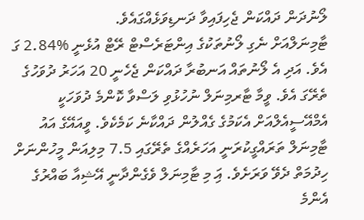ލޯނުދަން ދައްކަން ޖެހިފައިވާ ދަނޑިވަޅެއްގައެވެ.
ޓާމިނަލްއަށް ނެގި ލޯނުތަކުގެ އިންޓަރެސްޓް ރޭޓް އުޅެނީ %2.84 ގަ އެވެ. އަދި އެ ލޯނުތައް އަނބުރާ ދައްކަން ޖެހެނީ 20 އަހަރު ދުވަހުގެ ތެރޭގަ އެވެ. ވީމާ ޓާރމިނަލް ނުހުޅުވި ލަސްވާ ކޮންމެ ދުވަހަކީ އެމްއޭސީއެލްއަށް އެކަމުގެ ގެއްލުން ދައްކާނެ ކަމެކެވެ. ވީއައޭގެ އައު ޓާމިނަލް ތަރައްގީކުރަނީ އަހަރެއްގެ ތެރޭގައި 7.5 މިލިއަން މީހުންނަށް ހިދުމަތް ދެވޭ ވަރަށެވެ. އަި މި ޓާމިނަލް ވެގެންދާނީ އޭޝިއާ ބައްރުގެ އެންމެ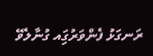ރަނގަޅު ފެންވަރުގަިއ ގުނާލެވޭ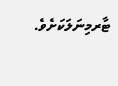ޓާރމިނަލަކަށެވެ.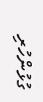ގުޅުންހުރި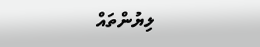ލިޔުންތައް